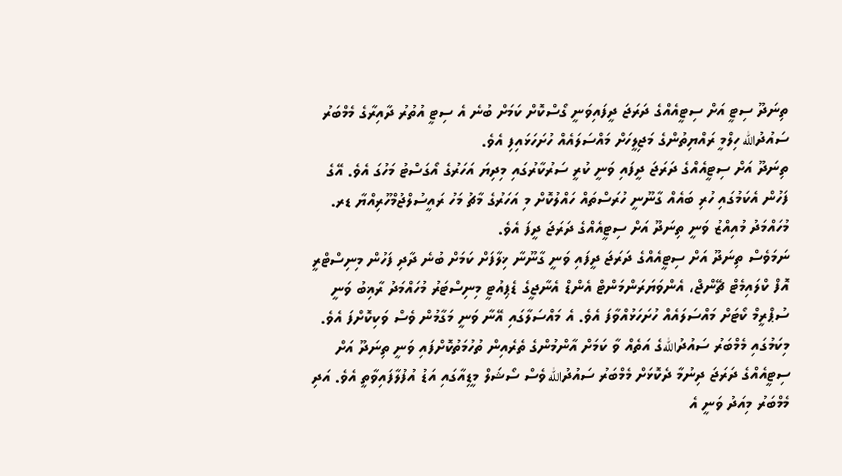ތިނަދޫ ސިޓީ އަށް ސިޓީއެއްގެ ދަރަޖަ ދީފައިވަނީ ގޯސްކޮށް ކަމަށް ބުނެ އެ ސިޓީ އުތުރު ދާއިރާގެ މެމްބަރު ސައުދުالله ހިލްމީ ރައްޔިތުންގެ މަޖިލީހަށް މައްސަލައެއް ހުށަހަޅައިފި އެވެ.
ތިނަދޫ އަށް ސިޓީއެއްގެ ދަރަޖަ ދީފައި ވަނީ ކުރީ ސަރުކާރުގައި މިދިޔަ އަހަރުގެ އޯގަސްޓު މަހުގަ އެވެ. އޭގެ ފަހުން އެކަމުގައި ހުރި ބައެއް ގާނޫނީ ހުރަސްތައް ހައްލުކޮށް މި އަހަރުގެ މާޗު މަހު ރައީސުލްޖުމްހޫރިއްޔާ ޑރ. މުހައްމަދު މުއިއްޒު ވަނީ ތިނަދޫ އަށް ސިޓީއެއްގެ ދަރަޖަ ދީފަ އެވެ.
ނަމަވެސް ތިނަދޫ އަށް ސިޓީއެއްގެ ދަރަޖަ ދީފައި ވަނީ ގާނޫނާ ޚިލާފަށް ކަމަށް ބުނެ ދާދި ފަހުން މިނިސްޓްރީ އޮފް ކްލައިމެޓް ޗޭންޖް، އެންވަޔަރަންމަންޓް އެންޑް އެނާޖީގެ ޑެޕިއުޓީ މިނިސްޓަރު މުހައްމަދު ރާޣިބު ވަނީ ސުޕްރީމް ކޯޓަށް މައްސަލައެއް ހުށަހަޅުއްވާފަ އެވެ. އެ މައްސަލާގައި އޭނާ ވަނީ މަގާމުން ވެސް ވަކިކޮށްފަ އެވެ.
މިކަމުގައި މެމްބަރު ސައުދުاللهގެ އަތެއް ވާ ކަމަށް އާންމުންގެ ތެރެއިން ތުހުމަތުކޮށްފައި ވަނީ ތިނަދޫ އަށް ސިޓީއެއްގެ ދަރަޖަ ދިނުމާ ދެކޮޅަށް މެމްބަރު ސައުދުالله ވެސް ސޯޝަލް މީޑިއާގައި އަޑު އުފުލާފައިވާތީ އެވެ. އަދި މެމްބަރު މިއަދު ވަނީ އެ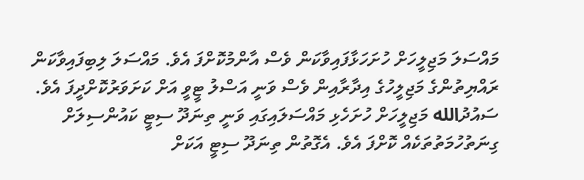މައްސަލަ މަޖިލީހަށް ހުށަހަޅާފައިވާކަން ވެސް އާންމުކޮށްފަ އެވެ. މައްސަލަ ލިބިފައިވާކަން ރައްޔިތުންގެ މަޖިލީހުގެ އިދާރާއިން ވެސް ވަނީ އަސްލު ޓީވީ އަށް ކަށަވަރުކޮށްދީފަ އެވެ.
ސައުދުالله މަޖިލީހަށް ހުށަހެޅި މައްސަލައިގައި ވަނީ ތިނަދޫ ސިޓީ ކައުންސިލަށް ގިނަތުހުމަތުތަކެއް ކޮށްފަ އެވެ. އެގޮތުން ތިނަދޫ ސިޓީ އަކަށް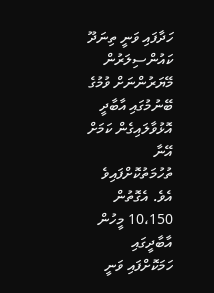ހަދާފައި ވަނީ ތިނަދޫ ކައުންސިލަރުން މޭޔަރުންނަށް ވުމުގެ ބޭނުމުގައި އާބާދީ އޮޅުވާލައިގެން ކަމަށް އޭނާ ތުހުމަތުކޮށްފައިވެ އެވެ. އެގޮތުން 10،150 މީހުން އާބާދީގައި ހަމަކޮށްފައި ވަނީ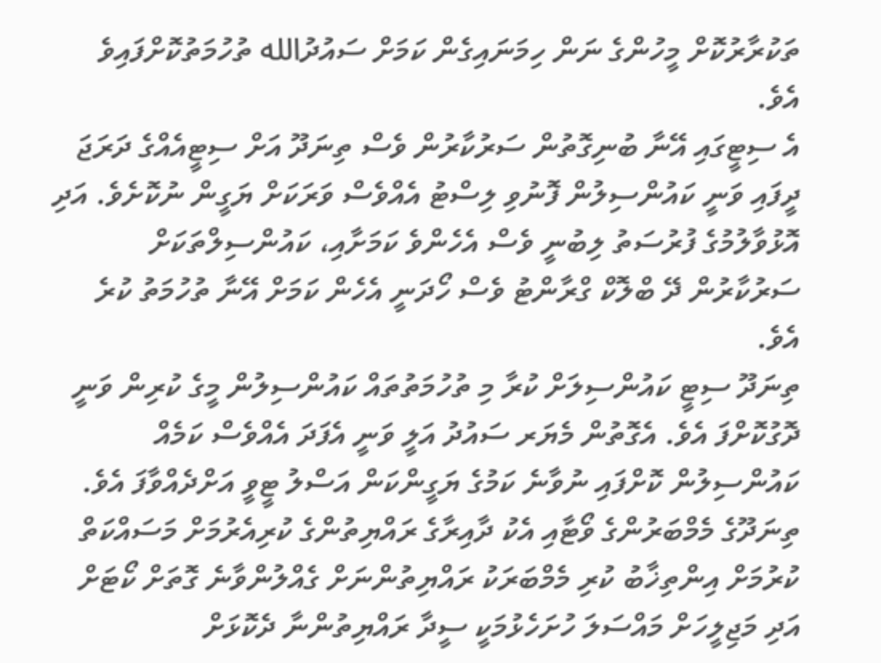ތަކުރާރުކޮށް މީހުންގެ ނަން ހިމަނައިގެން ކަމަށް ސައުދުالله ތުހުމަތުކޮށްފައިވެ އެވެ.
އެ ސިޓީގައި އޭނާ ބުނިގޮތުން ސަރުކާރުން ވެސް ތިނަދޫ އަށް ސިޓީއެއްގެ ދަރަޖަ ދީފައި ވަނީ ކައުންސިލުން ފޮނުވި ލިސްޓު އެއްވެސް ވަރަކަށް ޔަގީން ނުކޮށެވެ. އަދި އޮޅުވާލުމުގެ ފުރުސަތު ލިބުނީ ވެސް އެހެންވެ ކަމަށާއި، ކައުންސިލްތަކަށް ސަރުކާރުން ދޭ ބްލޮކް ގްރާންޓު ވެސް ހޯދަނީ އެހެން ކަމަށް އޭނާ ތުހުމަތު ކުރެ އެވެ.
ތިނަދޫ ސިޓީ ކައުންސިލަށް ކުރާ މި ތުހުމަތުތައް ކައުންސިލުން މީގެ ކުރިން ވަނީ ދޮގުކޮށްފަ އެވެ. އެގޮތުން މެޔަރ ސައުދު އަލީ ވަނީ އެފަދަ އެއްވެސް ކަމެއް ކައުންސިލުން ކޮށްފައި ނުވާނެ ކަމުގެ ޔަގީންކަން އަސްލު ޓީވީ އަށްދެއްވާފަ އެވެ.
ތިނަދޫގެ މެމްބަރުންގެ ވޯޓާއި އެކު ދާއިރާގެ ރައްޔިތުންގެ ކުރިއެރުމަށް މަސައްކަތް ކުރުމަށް އިންތިޚާބު ކުރި މެމްބަރަކު ރައްޔިތުންނަށް ގެއްލުންވާނެ ގޮތަށް ކޯޓަށް އަދި މަޖިލީހަށް މައްސަލަ ހުށަހެޅުމަކީ ސީދާ ރައްޔިތުންނާ ދެކޮޅަށް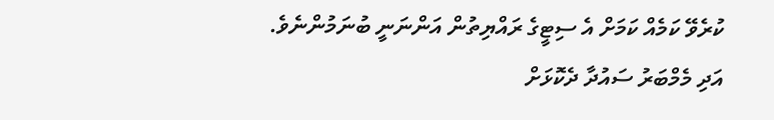ކުރެވޭ ކަމެއް ކަމަށް އެ ސިޓީގެ ރައްޔިތުން އަންނަނީ ބުނަމުންނެވެ. އަދި މެމްބަރު ސައުދާ ދެކޮޅަށް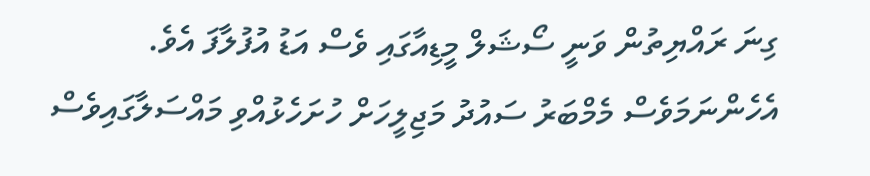ގިނަ ރައްޔިތުން ވަނީ ސޯޝަލް މީޑިއާގައި ވެސް އަޑު އުފުލާފަ އެވެ. އެހެންނަމަވެސް މެމްބަރު ސައުދު މަޖިލީހަށް ހުށަހެޅުއްވި މައްސަލާގައިވެސް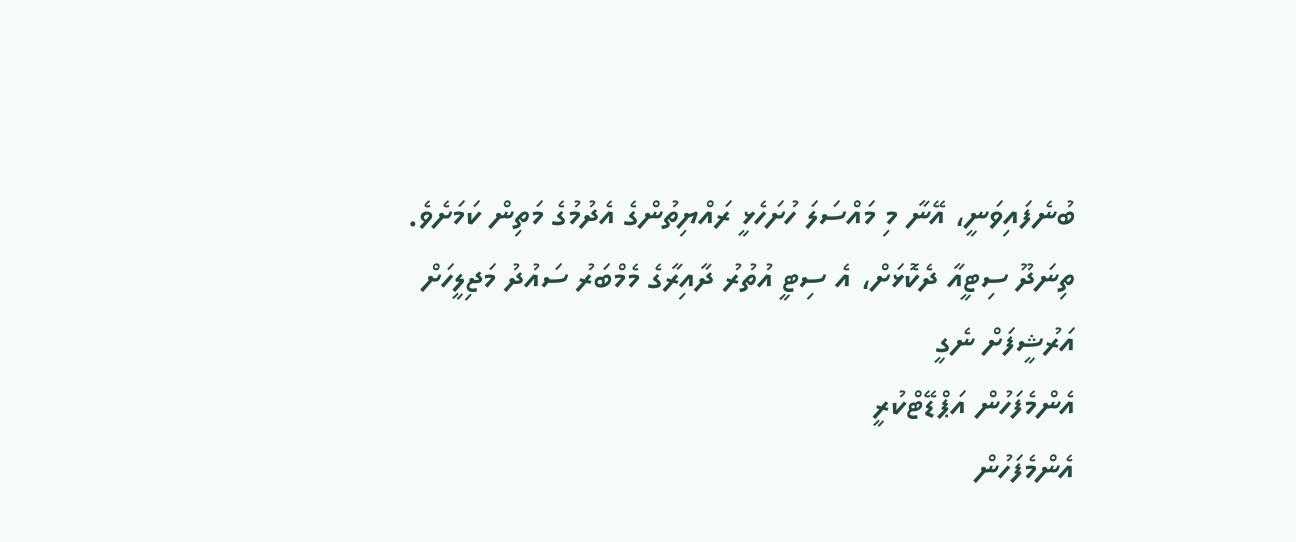ބުނެފައިވަނީ، އޭނާ މި މައްސަލަ ހުށަހެޅީ ރައްޔިތުންގެ އެދުމުގެ މަތިން ކަމަށެވެ.
ތިނަދޫ ސިޓީއާ ދެކޮޅަށް، އެ ސިޓީ އުތުރު ދާއިރާގެ މެމްބަރު ސައުދު މަޖިލީހަށް
އަރުޝީފަށް ނެގީ
އެންމެފަހުން އަޕްޑޭޓްކުރީ
އެންމެފަހުން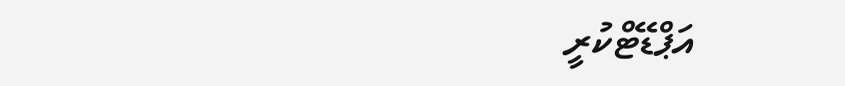އަޕްޑޭޓްކުރީ